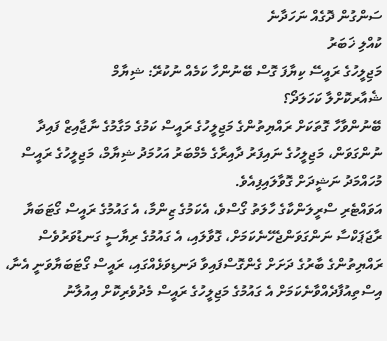ސަންގުން ދޮގެއް ނަހަދާނެ
ކުއްލި ޚަބަރު
މަޖިލީހުގެ ރައީސޭ ކިޔާފަ ގޮސް ބޭނުންހާ ކަމެއް ނުކުރޭ: ޝިޔާމް
ޝެއާރކޮށްލާ ކަހަލަދޯ؟
ބޭނުންވާހާ ގޮތަކަށް ރައްޔިތުންގެ މަޖިލީހުގެ ރައީސް ކަމުގެ މަގާމުގެ ނާޖާއިޒް ފައިދާ ނުންގަވަން، މަޖިލީހުގެ ނައިފަރު ދާއިރާގެ މެމްބަރު އަހުމަދު ޝިޔާމް، މަޖިލީހުގެ ރައީސް މުހައްމަދު ނަޝީދަށް ގޮވާލައިފިއެވެ.
އަވައްޓެރި ސްރީލަންކާގެ ހާލަތު ގޯސްވެ، އެކަމުގެ ޒިންމާ، އެ ގައުމުގެ ރައީސް ގޯޓަބަޔާ ރާޖަޕަކްސާ ނަންގަވަންޖެހޭނެކަމަށް، ގޮވާލައި، އެ ގައުމުގެ ރިޔާސީ ގަނޑުވަރުވެސް ރައްޔިތުންގެ ބާރުގެ ދަށަށް ގެންގޮސްފައިވާ ދަނޑިވަޅެއްގައި، ރައީސް ގޯޓަބަޔާވަނީ އެނާ، އިސްތިއުފާދެއްވާނެކަމަށް އެ ގައުމުގެ މަޖިލީހުގެ ރައީސް މެދުވެރިކޮށް އިއުލާނު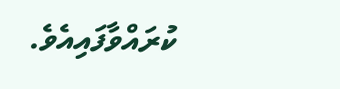ކުރައްވާފައިއެވެ.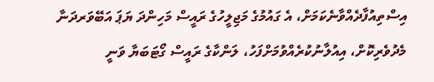އިސްތިއުފާދެއްވާނެކަމަށް، އެ ގައުމުގެ މަޖިލީހުގެ ރައީސް މަހިންދަ ޔަޕަ އަބޭވަރދަނާ މެދުވެރިކޮށް، އިއުލާނުކުރެއްވުމަށްފަހު، ލަންކާގެ ރައީސް ގޯޓަބަޔާ ވަނީ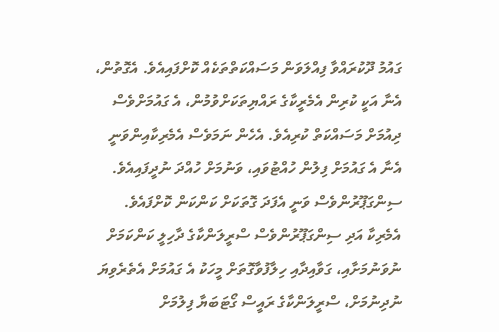ގައުމު ދޫކުރައްވާ ފިއްލަވަން މަސައްކަތްތަކެއް ކޮށްފައިއެވެ. އެގޮތުން، އެނާ އަކީ ކުރިން އެމެރީކާގެ ރައްޔިތަކަށްވުމުން، އެ ގައުމަށްވެސް ދިއުމަށް މަސައްކަތް ކުރިއެވެ. އެހެން ނަމަވެސް އެމެރިކާއިންވަނީ އެނާ އެ ގައުމަށް ފިލުން ހުއްޓުވައި، ވަނުމަށް ހުއްދަ ނުދީފައިއެވެ. ސިންގަޕޫރުންވެސް ވަނީ އެފަދަ ގޮތަކަށް ކަންކަން ކޮށްފައެވެ.
އެމެރިކާ އަދި ސިންގަޕޫރުންވެސް ސްރީލަންކާގެ ދާހިލީ ކަންކަމަށް ނުވަނުމަށާއި، ގަވާއިދާއި ހިލާފުވާގޮތަށް މީހަކު އެ ގައުމަށް އެތެރެވިޔަ ނުދިނުމަށް، ސްރީލަންކާގެ ރައީސް ގޯޓަބަޔާ ފިލުމަށް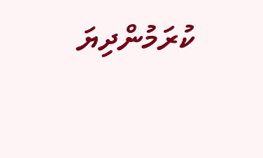ކުރަމުންދިޔަ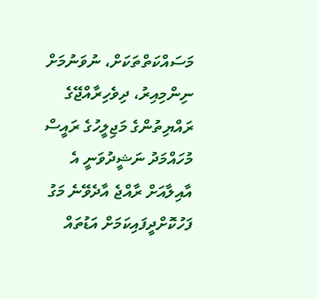މަސައްކަތްތަކަށް، ނުވަނުމަށް ނިންމިއިރު، ދިވެހިރާއްޖޭގެ ރައްޔިތުންގެ މަޖިލީހުގެ ރައީސް މުހައްމަދު ނަޝީދުވަނީ އެ އާއިލާއަށް ރާއްޖެ އާދެވޭނެ މަގު ފަހުކޮށްދީފައިކަމަށް އަޑުތައް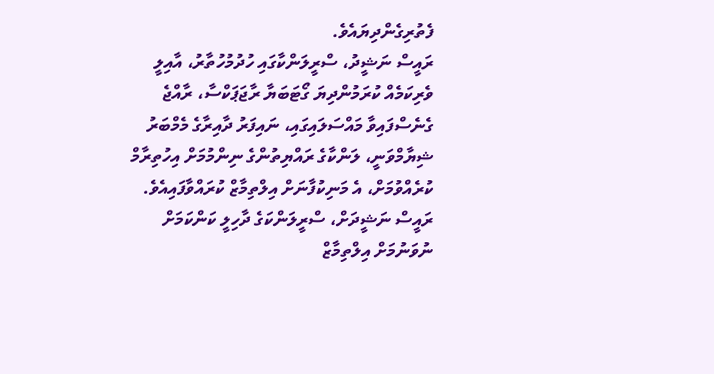ފެތުރިގެންދިޔައެވެ.
ރައީސް ނަޝީދު، ސްރީލަންކާގައި ހުދުމުހުތާރު، އާއިލީ ވެރިކަމެއް ކުރަމުންދިޔަ ގޯޓަބަޔާ ރާޖަޕަކްސާ، ރާއްޖެ ގެނެސްފައިވާ މައްސަލައިގައި، ނައިފަރު ދާއިރާގެ މެމްބަރު ޝިޔާމްވަނީ، ލަންކާގެ ރައްޔިތުންގެ ނިންމުމަށް އިހުތިރާމް ކުރެއްވުމަށް، އެ މަނިކުފާނަށް އިލްތިމާޒް ކުރައްވާފައިއެވެ.
ރައީސް ނަޝީދަށް، ސްރީލަންކަގެ ދާހިލީ ކަންކަމަށް ނުވަނުމަށް އިލްތިމާޒް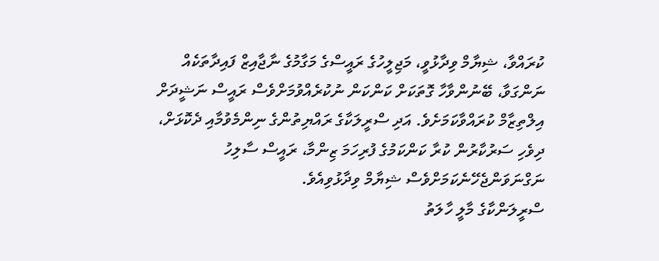ކުރައްވާ، ޝިޔާމް ވިދާޅުވީ، މަޖިލީހުގެ ރައީސްގެ މަގާމުގެ ނާޖާއިޒް ފައިދާތަކެއް ނަންގަވާ، ބޭނުންވާހާ ގޮތަކަށް ކަންކަން ނުކުރެއްވުމަށްވެސް ރައީސް ނަޝީދަށް އިލްތިޒާމް ކުރައްވާކަމަށެވެ. އަދި ސްރީލަކާގެ ރައްޔިތުންގެ ނިންމެވުމާއި ދެކޮޅަށް، ދިވެހި ސަރުކާރުން ކުރާ ކަންކަމުގެ ފުރިހަމަ ޒިންމާ، ރައީސް ސާލިހު ނަގްނަވަންޖެހޭނެކަމަށްވެސް ޝިޔާމް ވިދާޅުވިއެވެ.
ސްރީލަންކާގެ މާލީ ހާލަތު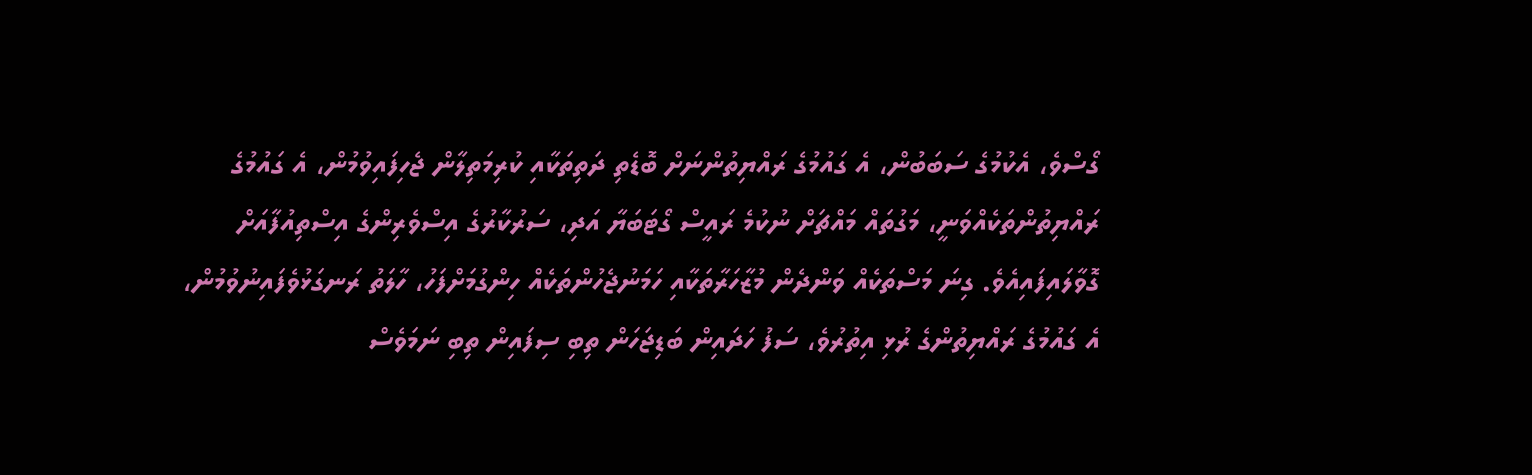ގޯސްވެ، އެކުމުގެ ސަބަބުން، އެ ގައުމުގެ ރައްޔިތުންނަށް ބޮޑެތި ދަތިތަކާއި ކުރިމަތިލާން ޖެހިފައިވުމުން، އެ ގައުމުގެ ރައްޔިތުންތަކެއްވަނީ، މަގުތައް މައްޗަށް ނުކުމެ ރައީސް ގޯޓަބަޔާ އަދި، ސަރުކާރުގެ އިސްވެރިންގެ އިސްތިއުފާއަށް ގޮވާލައިފައިއެވެ. ގިނަ މަސްތަކެއް ވަންދެން މުޒާހަރާތަކާއި ހަމަނުޖެހުންތަކެއް ހިންގުމަށްފަހު، ހާލަތު ރަނގަޅުވެފައިނުވުމުން، އެ ގައުމުގެ ރައްޔިތުންގެ ރުޅި އިތުރުވެ، ސަފު ހަދައިން ބަޑިޖަހަން ތިބި ސިފައިން ތިބި ނަމަވެސް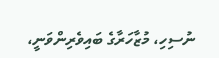ނުސިހި، މުޒާހަރާގެ ބައިވެރިންވަނީ،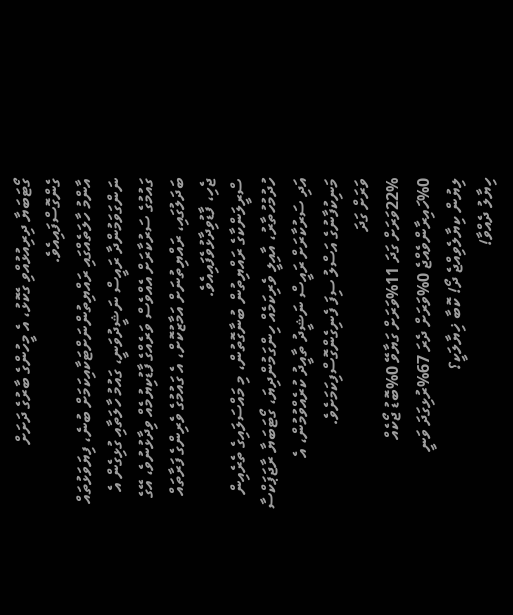ގޯޓަބަޔާ ދިރިއުޅުއްވި ގެކޮޅު، އެ މީހުންގެ ބާރުގެ ދަށަށް ގެންގޮސްފައިއެވެ.
އާންމު ހާލަތެއްގައި ރައްޔިތުންނަށްޓަކާއިކަމަށް ބުނެ، ފިޔަވަޅުތައް ނަންގަވަމުންދާ ރައީސް ނަޝީދުވަނީ، ގައުމު ހާލަތާއި ގުޅިގެން އެ ގައުމުގެ ސަރުކާރަށް އެއްވެސް ވަރެއްގެ ފާޑުކިޔުމެއް ވިދާޅުނުވެ، އޭގެ ބަދަލުގައި، ރައްޔިތުނަށް އަމާޒުކޮށް، އެ ގައުމުގެ ވެރިންގެ ފަރާތައް ޖެހި، ފާޑުވިދާޅުވެފައިއެވެ.
ސްރީލަންކާގެ ރައްޔިތުން ބުނާގޮތުން، މި މައްސަލައިގެ ތެރެއިން ހުދުމުހުތާރު، އާއިލީ ވެރިކަމެއް ހިންގަމުންދިޔަ، ގޯޓަބަޔާ ރާޖަޕަކްސާ އަދި ސަރުކާރަށް ރައީސް ނަޝީދު ތާއީދު ކުރެއްވުމުން، އެ މަނިކުފާނުގެ އަސްލު ސިފަ ފެނިގެންގޮސްފިކަމަށެވެ.
ވަރަށް ގަދަ
22%ވަރަށް ގަދަ 11%ވަރަށް ގަޔާވޭ 0%ބޮޑު ޖޯކެއް 0%ހައިރާންވެއްޖެ 0%ވަރަށް ދެރަ 67%ރުޅިގަދަ ވަނީ
ލިޔުން ކިޔާލެވިއްޖެ ދޯ! ކޮބާ ޚިޔާލަކީ؟
ހިޔާލު ދެއްވާ!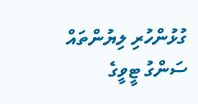ގުޅުންހުރި ލިޔުންތައް
ސަންގު ޓީވީގެ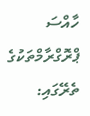ހާއްސަ ޕްރޮގްރާމްތަކުގެ ތެރޭގައި: